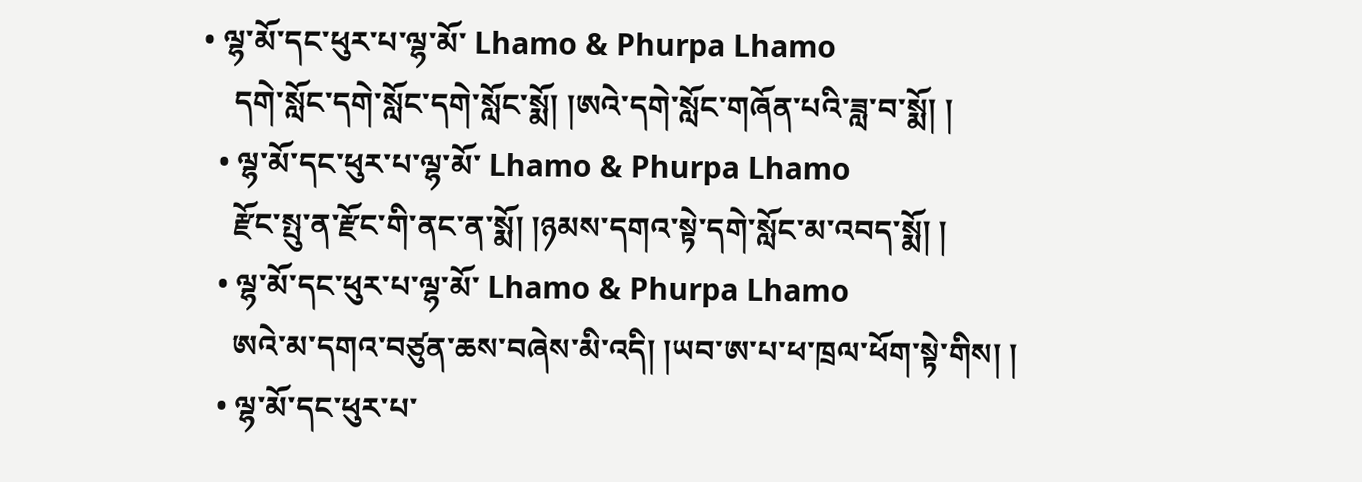• ལྷ་མོ་དང་ཕུར་པ་ལྷ་མོ་ Lhamo & Phurpa Lhamo
    དགེ་སློང་དགེ་སློང་དགེ་སློང་སྨོ། །ཨའེ་དགེ་སློང་གཞོན་པའི་ཟླ་བ་སྨོ། །
  • ལྷ་མོ་དང་ཕུར་པ་ལྷ་མོ་ Lhamo & Phurpa Lhamo
    རྫོང་སྤུ་ན་རྫོང་གི་ནང་ན་སྨོ། །ཉམས་དགའ་སྟེ་དགེ་སློང་མ་འབད་སྨོ། །
  • ལྷ་མོ་དང་ཕུར་པ་ལྷ་མོ་ Lhamo & Phurpa Lhamo
    ཨའེ་མ་དགའ་བཙུན་ཆས་བཞེས་མི་འདི། །ཡབ་ཨ་པ་ཕ་ཁྲལ་ཕོག་སྟེ་གིས། །
  • ལྷ་མོ་དང་ཕུར་པ་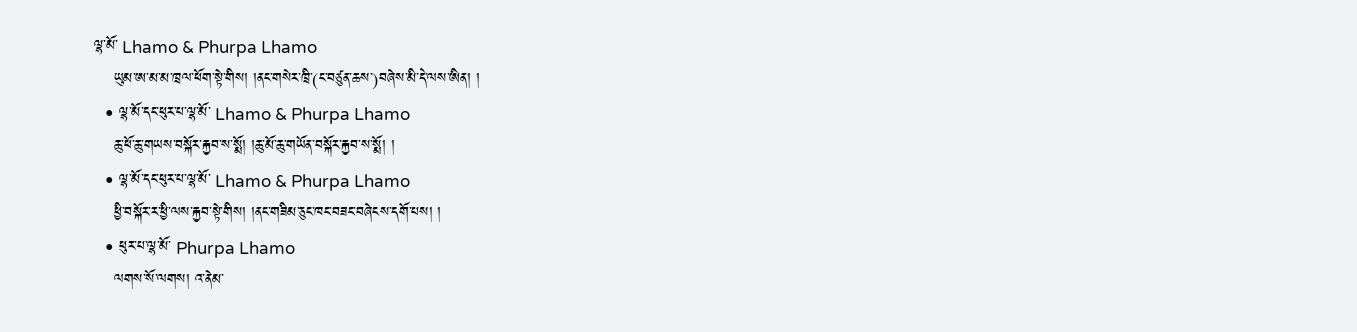ལྷ་མོ་ Lhamo & Phurpa Lhamo
    ཡུམ་ཨ་མ་མ་ཁྲལ་ཕོག་སྟེ་གིས། །ནང་གསེར་ཁྲི་(ང་བཙུན་ཆས་)བཞེས་མི་དེ་ལས་ཨིན། །
  • ལྷ་མོ་དང་ཕུར་པ་ལྷ་མོ་ Lhamo & Phurpa Lhamo
    ཆུ་ཕོ་ཆུ་གཡས་བསྐོར་རྐྱབ་ས་སྨོ། །ཆུ་མོ་ཆུ་གཡོན་བསྐོར་རྐྱབ་ས་སྨོ། །
  • ལྷ་མོ་དང་ཕུར་པ་ལྷ་མོ་ Lhamo & Phurpa Lhamo
    ཕྱི་བསྐོར་ར་ཕྱི་ལས་རྐྱབ་སྟེ་གིས། །ནང་གཟིམ་ཅུང་ཁང་བཟང་བཞེངས་དགོ་པས། །
  • ཕུར་པ་ལྷ་མོ་ Phurpa Lhamo
    ལགས་སོ་ལགས། འ་ནེམ་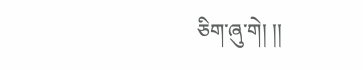ཅིག་ཞུ་གེ། །།